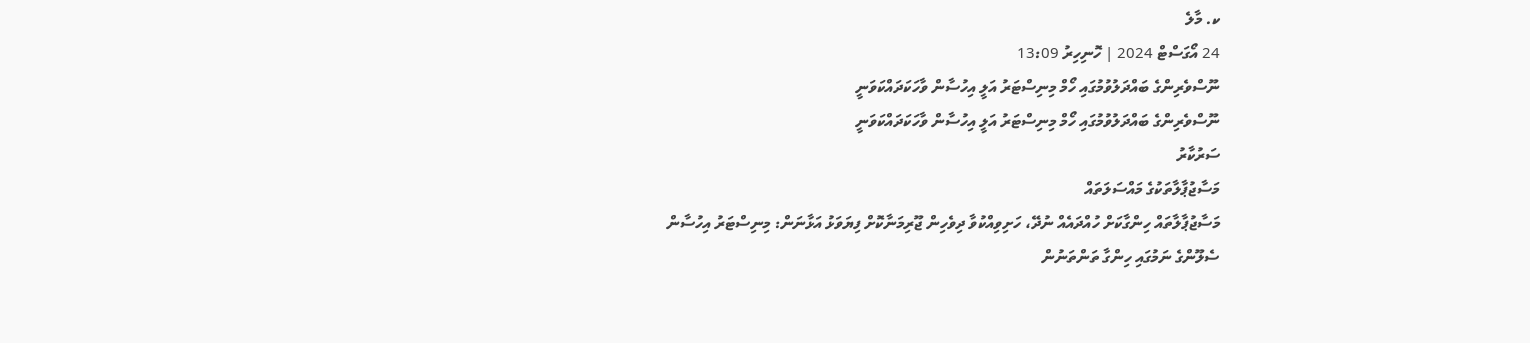ކ. މާލެ
24 އޯގަސްޓް 2024 | ހޮނިހިރު 13:09
ނޫސްވެރިންގެ ބައްދަލުވުމުގައި ހޯމް މިނިސްޓަރު އަލީ އިހުސާން ވާހަކަދައްކަވަނީ
ނޫސްވެރިންގެ ބައްދަލުވުމުގައި ހޯމް މިނިސްޓަރު އަލީ އިހުސާން ވާހަކަދައްކަވަނީ
ސަރުކާރު
މަސާޖުޕާލާތަކުގެ މައްސަލަތައް
މަސާޖުޕާލާތައް ހިންގާކަށް ހުއްދައެއް ނުދޭ، ހަށިވިއްކުވާ ދިވެހިން ޖޫރިމަނާކޮށް ފިޔަވަޅު އަޅާނަން: މިނިސްޓަރު އިހުސާން
ސެލޫންގެ ނަމުގައި ހިންގާ ތަންތަނުން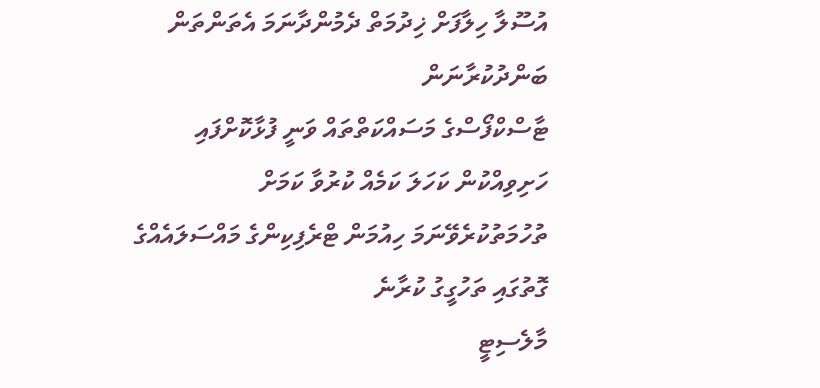އުސޫލާ ހިލާފަށް ޚިދުމަތް ދެމުންދާނަމަ އެތަންތަން ބަންދުކުރާނަން
ޓާސްކްފޯސްގެ މަސައްކަތްތައް ވަނީ ފުޅާކޮށްފައި
ހަށިވިއްކުން ކަހަލަ ކަމެއް ކުރުވާ ކަމަށް ތުހުމަތުކުރެވޭނަމަ ހިއުމަން ޓްރެފިކިންގެ މައްސަލައެއްގެ ގޮތުގައި ތަހުގީގު ކުރާނެ
މާލެސިޓީ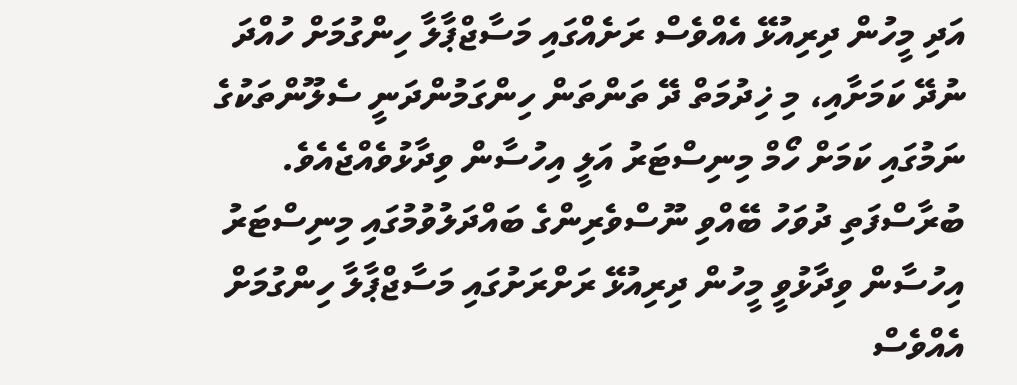އަދި މީހުން ދިރިއުޅޭ އެއްވެސް ރަށެއްގައި މަސާޖްޕާލާ ހިންގުމަށް ހުއްދަ ނުދޭ ކަމަށާއި، މި ޚިދުމަތް ދޭ ތަންތަން ހިންގަމުންދަނީ ސެލޫންތަކުގެ ނަމުގައި ކަމަށް ހޯމް މިނިސްޓަރު އަލީ އިހުސާން ވިދާޅުވެއްޖެއެވެ.
ބުރާސްފަތި ދުވަހު ބޭއްވި ނޫސްވެރިންގެ ބައްދަލުވުމުގައި މިނިސްޓަރު އިހުސާން ވިދާޅުވީ މީހުން ދިރިއުޅޭ ރަށްރަށުގައި މަސާޖްޕާލާ ހިންގުމަށް އެއްވެސް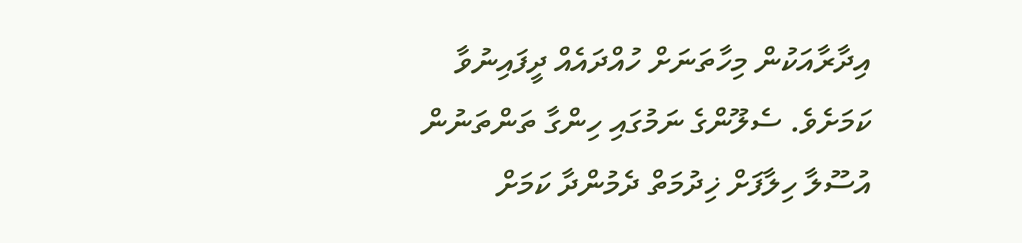އިދާރާއަކުން މިހާތަނަށް ހުއްދައެއް ދީފައިނުވާ ކަމަށެވެ. ސެލޫންގެ ނަމުގައި ހިންގާ ތަންތަނުން އުސޫލާ ހިލާފަށް ޚިދުމަތް ދެމުންދާ ކަމަށް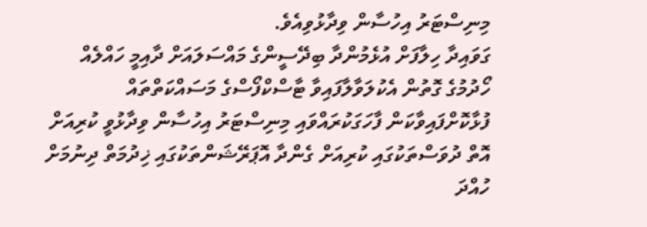މިނިސްޓަރު އިހުސާން ވިދާޅުވިއެވެ.
ގަވައިދާ ހިލާފަށް އުޅެމުންދާ ބިދޭސީންގެ މައްސަލައަށް ދާއިމީ ހައްލެއް ހޯދުމުގެ ގޮތުން އެކުލަވާލާފައިވާ ޓާސްކްފޯސްގެ މަސައްކަތްތައް ފުޅާކޮށްފައިވާކަން ފާހަގަކުރައްވައި މިނިސްޓަރު އިހުސާން ވިދާޅުވީ ކުރިއަށް އޮތް ދުވަސްތަކުގައި ކުރިއަށް ގެންދާ އޮޕަރޭޝަންތަކުގައި ޚިދުމަތް ދިނުމަށް ހުއްދަ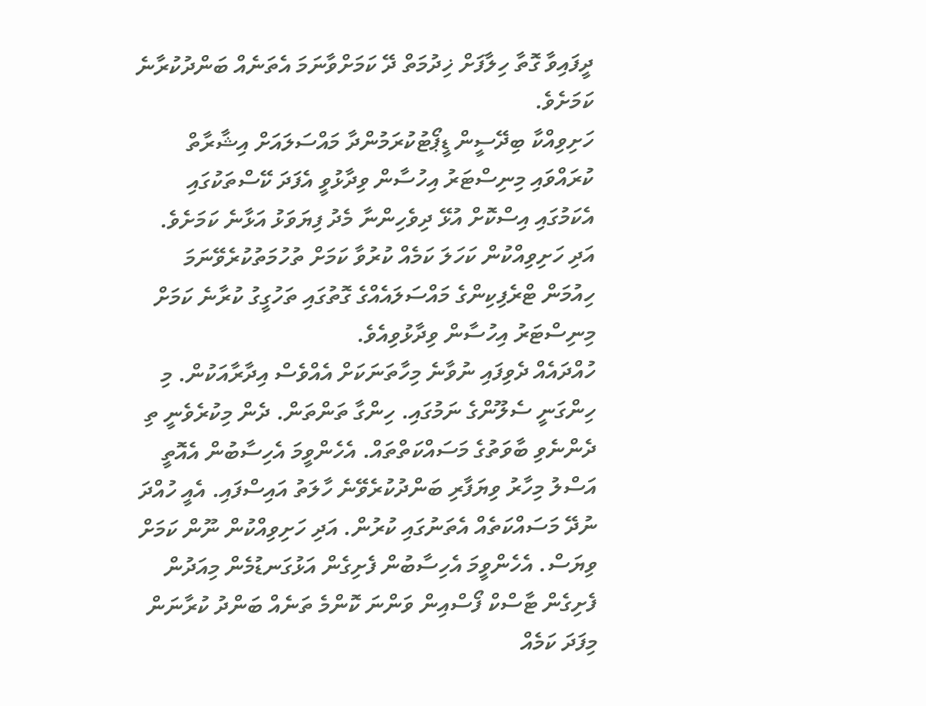ދީފައިވާ ގޮތާ ހިލާފަށް ޚިދުމަތް ދޭ ކަމަށްވާނަމަ އެތަނެއް ބަންދުކުރާނެ ކަމަށެވެ.
ހަށިވިއްކާ ބިދޭސީން ޑީޕޯޓުކުރަމުންދާ މައްސަލައަށް އިޝާރާތް ކުރައްވައި މިނިސްޓަރު އިހުސާން ވިދާޅުވީ އެފަދަ ކޭސްތަކުގައި އެކަމުގައި އިސްކޮށް އުޅޭ ދިވެހިންނާ މެދު ފިޔަވަޅު އަޅާނެ ކަމަށެވެ. އަދި ހަށިވިއްކުން ކަހަލަ ކަމެއް ކުރުވާ ކަމަށް ތުހުމަތުކުރެވޭނަމަ ހިއުމަން ޓްރެފިކިންގެ މައްސަލައެއްގެ ގޮތުގައި ތަހުގީގު ކުރާނެ ކަމަށް މިނިސްޓަރު އިހުސާން ވިދާޅުވިއެވެ.
ހުއްދައެއް ދެވިފައި ނުވާނެ މިހާތަނަކަށް އެއްވެސް އިދާރާއަކުން. މި ހިންގަނީ ސެލޫންގެ ނަމުގައި. ހިންގާ ތަންތަން. ދެން މިކުރެވެނީ ތި ދެންނެވި ބާވަތުގެ މަސައްކަތްތައް. އެހެންވީމަ އެހިސާބުން އެއޮތީ އަސްލު މިހާރު ވިޔަފާރި ބަންދުކުރެވޭނެ ހާލަތު އައިސްފައި. އެއީ ހުއްދަ ނުދޭ މަސައްކަތެއް އެތަނުގައި ކުރުން. އަދި ހަށިވިއްކުން ނޫން ކަމަށް ވިޔަސް. އެހެންވީމަ އެހިސާބުން ފެށިގެން އަޅުގަނޑުމެން މިއަދުން ފެށިގެން ޓާސްކް ފޯސްއިން ވަންނަ ކޮންމެ ތަނެއް ބަންދު ކުރާނަން މިފަދަ ކަމެއް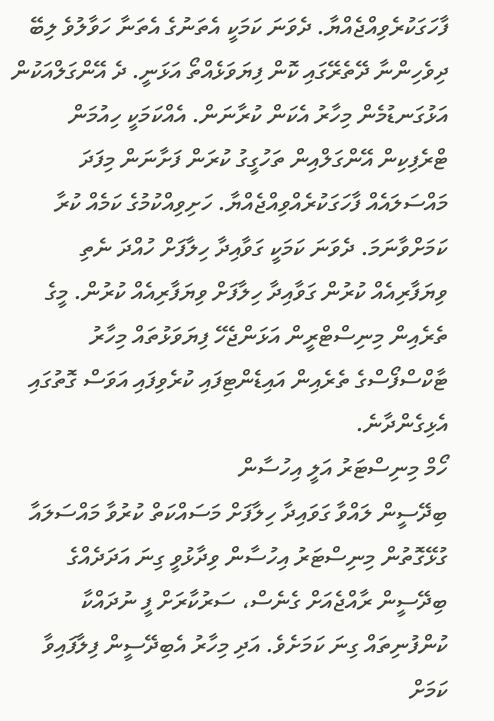ފާހަގަކުރެވިއްޖެއްޔާ. ދެވަނަ ކަމަކީ އެތަނުގެ އެތަނާ ހަވާލުވެ ލިބޭ ދިވެހިންނާ ދޭތެރޭގައި ކޮން ފިޔަވަޅެއްތޯ އަޅަނީ. ދެ އޭންގަލްއަކުން އަޅުގަނޑުމެން މިހާރު އެކަން ކުރާނަން. އެއްކަމަކީ ހިއުމަން ޓްރެފިކިން އޭންގަލްއިން ތަހުގީގު ކުރަން ފަށާނަން މިފަދަ މައްސަލައެއް ފާހަގަކުރެއްވިއްޖެއްޔާ. ހަށިވިއްކުމުގެ ކަމެއް ކުރާ ކަމަށްވާނަމަ. ދެވަނަ ކަމަކީ ގަވާއިދާ ހިލާފަށް ހުއްދަ ނެތި ވިޔަފާރިއެއް ކުރުން ގަވާއިދާ ހިލާފަށް ވިޔަފާރިއެއް ކުރުން. މީގެ ތެރެއިން މިނިސްޓްރީން އަޅަންޖެހޭ ފިޔަވަޅުތައް މިހާރު ޓާކްސްފޯސްގެ ތެރެއިން އައިޑެންޓިފައި ކުރެވިފައި އަވަސް ގޮތުގައި އެޅިގެންދާނެ.
ހޯމް މިނިސްޓަރު އަލީ އިހުސާން
ބިދޭސީން ލައްވާ ގަވައިދާ ހިލާފަށް މަސައްކަތް ކުރުވާ މައްސަލައާ ގުޅޭގޮތުން މިނިސްޓަރު އިހުސާން ވިދާޅުވީ ގިނަ އަދަދެއްގެ ބިދޭސީން ރާއްޖެއަށް ގެނެސް، ސަރުކާރަށް ފީ ނުދައްކާ ކުންފުނިތައް ގިނަ ކަމަށެވެ. އަދި މިހާރު އެބިދޭސީން ފިލާފައިވާ ކަމަށް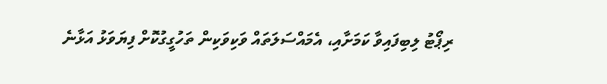ރިޕޯޓު ލިބިފައިވާ ކަމަށާއި، އެމައްސަލަތައް ވަކިވަކިން ތަހުގީގުކޮށް ފިޔަވަޅު އަޅާނެ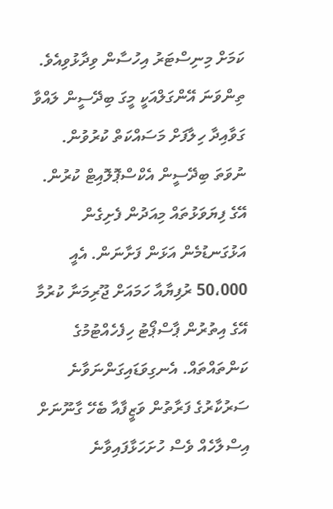ކަމަށް މިނިސްޓަރު އިހުސާން ވިދާޅުވިއެވެ.
ތިންވަނަ އޭންގަލްއަކީ މީގަ ބިދޭސީން ލައްވާ ގަވާއިދާ ހިލާފަށް މަސައްކަތް ކުރުވުން. ނުވަތަ ބިދޭސީން އެކްސްޕޮލޮއިޓް ކުރުން. އޭގެ ފިޔަވަޅުތައް މިއަދުން ފެށިގެން އަޅުގަނޑުމެން އަޅަން ފަށާނަން. އެއީ 50،000 ރުފިޔާއާ ހަމައަށް ޖޫރިމަނާ ކުރުމާ އޭގެ އިތުރުން ޕާސްޕޯޓު ހިފެހެއްޓުމުގެ ކަންތައްތައް. އެނގިވަޑައިގަންނަވާނެ ސަރުކާރުގެ ފަރާތުން ވަޒީފާއާ ބެހޭ ގާނޫނަށް އިސްލާހެއް ވެސް ހުށަހަޅާފައިވާނެ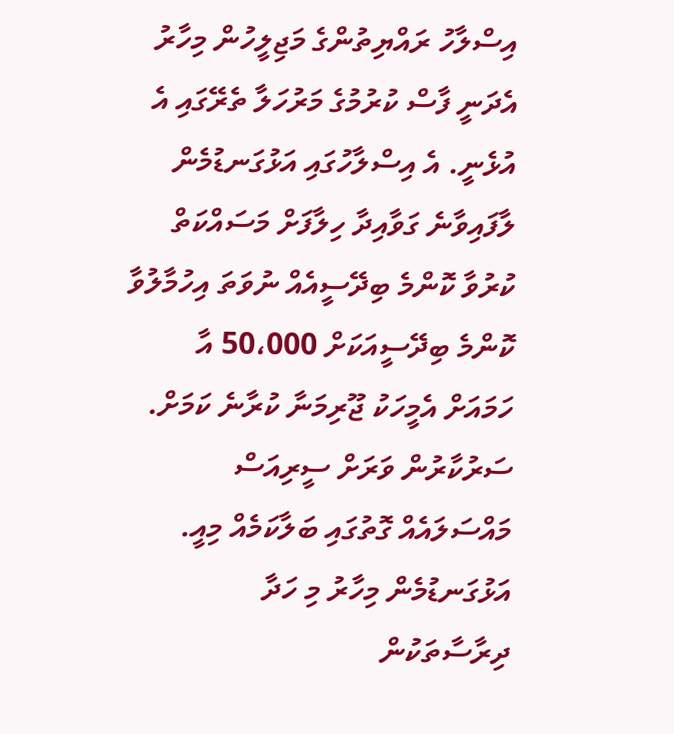އިސްލާހު ރައްޔިތުންގެ މަޖިލީހުން މިހާރު އެދަނީ ފާސް ކުރުމުގެ މަރުހަލާ ތެރޭގައި އެ އުޅެނީ. އެ އިސްލާހުގައި އަޅުގަނޑުމެން ލާފައިވާނެ ގަވާއިދާ ހިލާފަށް މަސައްކަތް ކުރުވާ ކޮންމެ ބިދޭސީއެއް ނުވަތަ އިހުމާލުވާ ކޮންމެ ބިދޭސީއަކަށް 50،000 އާ ހަމައަށް އެމީހަކު ޖޫރިމަނާ ކުރާނެ ކަމަށް. ސަރުކާރުން ވަރަށް ސީރިއަސް މައްސަލައެއް ގޮތުގައި ބަލާކަމެއް މިއީ. އަޅުގަނޑުމެން މިހާރު މި ހަދާ ދިރާސާތަކުން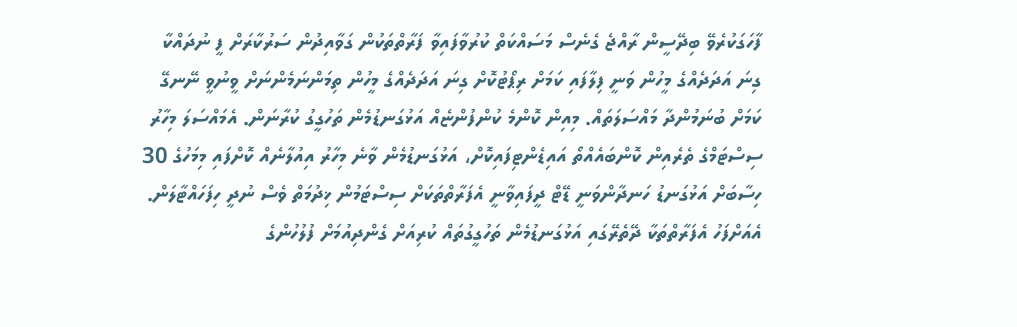ފާހަގަކުރެވޭ ބިދޭސީން ރާއްޖެ ގެނެސް މަސައްކަތް ކުރުވާފައިވާ ފަރާތްތަކުން ގަވާއިދުން ސަރުކާރަށް ފީ ނުދައްކާ ގިނަ އަދަދެއްގެ މީހުން ވަނީ ފިލާފައި ކަމަށް ރިޕޯޓުކޮށް ގިނަ އަދަދެއްގެ މީހުން ތިމަންނަމެންނަށް ވީނުވީ ނޭނގޭ ކަމަށް ބުނަމުންދާ މައްސަލަތައް. މިއިން ކޮންމެ ކުންފުންޏެއް އަޅުގަނޑުމެން ތަހުގީގު ކުރާނަން. އެމައްސަލަ މިހާރު ސިސްޓަމްގެ ތެރެއިން ކޮންބައެއްތޯ އައިޑެންޓިފައިކޮށް، އަޅުގަނޑުމެން ވާނެ މިހާރު އިއުލާނެއް ކޮށްފައި މިމަހުގެ 30 ހިސާބަށް އަޅުގަނޑު ހަނދާންވަނީ ޑޭޓް ދީފައިވާނީ އެފަރާތްތަކަށް ސިސްޓަމުން ޚިދުމަތް ވެސް ނުދީ ހިފަހައްޓާލަން. އެއަށްފަހު އެފަރާތްތަކާ ދޭތެރޭގައި އަޅުގަނޑުމެން ތަހުގީގުތައް ކުރިއަށް ގެންދިއުމަށް ފުލުހުންގެ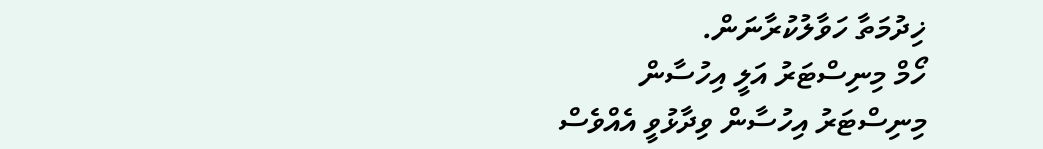ޚިދުމަތާ ހަވާލުކުރާނަން.
ހޯމް މިނިސްޓަރު އަލީ އިހުސާން
މިނިސްޓަރު އިހުސާން ވިދާޅުވީ އެއްވެސް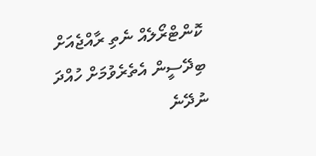ކޮންޓްރޯލެއް ނެތި ރާއްޖެއަށް ބިދޭސީން އެތެރެވުމަށް ހުއްދަ ނުދޭނެ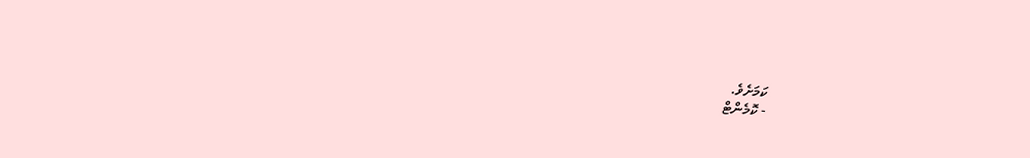ކަމަށެވެ.
- ކޮމެންޓް